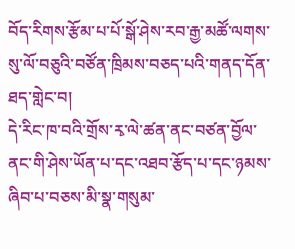བོད་རིགས་རྩོམ་པ་པོ་སྒོ་ཤེས་རབ་རྒྱ་མཚོ་ལགས་སུ་ལོ་བཅུའི་བཙོན་ཁྲིམས་བཅད་པའི་གནད་དོན་ཐད་གླེང་བ།
དེ་རིང་ཁ་བའི་གྲོས་རྭ་ལེ་ཚན་ནང་བཙན་བྱོལ་ནང་གི་ཤེས་ཡོན་པ་དང་འཐབ་རྩོད་པ་དང་ཉམས་ཞིབ་པ་བཅས་མི་སྣ་གསུམ་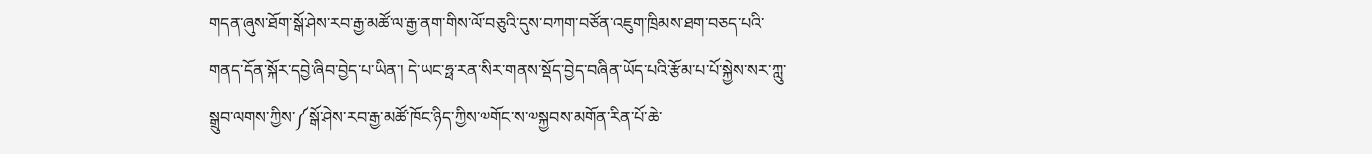གདན་ཞུས་ཐོག་སྒོ་ཤེས་རབ་རྒྱ་མཚོ་ལ་རྒྱ་ནག་གིས་ལོ་བཅུའི་དུས་བཀག་བཙོན་འཇུག་ཁྲིམས་ཐག་བཅད་པའི་གནད་དོན་སྐོར་དབྱེ་ཞིབ་བྱེད་པ་ཡིན་། དེ་ཡང་ཧྥ་རན་སིར་གནས་སྡོད་བྱེད་བཞིན་ཡོད་པའི་རྩོམ་པ་པོ་སྐྱེས་སར་ཀླུ་སྒྲུབ་ལགས་ཀྱིས་༼སྒོ་ཤེས་རབ་རྒྱ་མཚོ་ཁོང་ཉིད་ཀྱིས་༧གོང་ས་༧སྐྱབས་མགོན་རིན་པོ་ཆེ་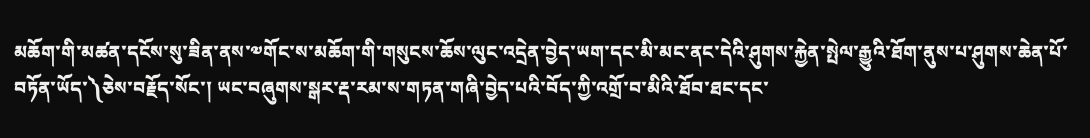མཆོག་གི་མཚན་དངོས་སུ་ཟིན་ནས་༧གོང་ས་མཆོག་གི་གསུངས་ཆོས་ལུང་འདྲེན་བྱེད་ཡག་དང་མི་མང་ནང་དེའི་ཤུགས་རྐྱེན་སྤེལ་རྒྱུའི་ཐོག་ནུས་པ་ཤུགས་ཆེན་པོ་བཏོན་ཡོད་༽ཅེས་བརྗོད་སོང་། ཡང་བཞུགས་སྒར་རྡ་རམ་ས་གཏན་གཞི་བྱེད་པའི་བོད་ཀྱི་འགྲོ་བ་མིའི་ཐོབ་ཐང་དང་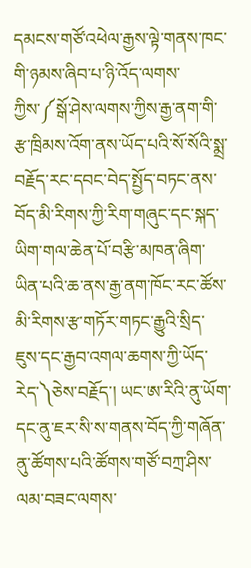དམངས་གཙོ་འཕེལ་རྒྱས་ལྟེ་གནས་ཁང་གི་ཉམས་ཞིབ་པ་ཉི་འོད་ལགས་ཀྱིས་༼སྒོ་ཤེས་ལགས་ཀྱིས་རྒྱ་ནག་གི་རྩ་ཁྲིམས་འོག་ནས་ཡོད་པའི་སོ་སོའི་སྨྲ་བརྗོད་རང་དབང་བེད་སྤྱོད་བཏང་ནས་བོད་མི་རིགས་ཀྱི་རིག་གཞུང་དང་སྐད་ཡིག་གལ་ཆེན་པོ་བརྩི་མཁན་ཞིག་ཡིན་པའི་ཆ་ནས་རྒྱ་ནག་ཁོང་རང་ཚོས་མི་རིགས་རྩ་གཏོར་གཏང་རྒྱུའི་སྲིད་ཇུས་དང་རྒྱབ་འགལ་ཆགས་ཀྱི་ཡོད་རེད་༽ཅེས་བརྗོད་། ཡང་ཨ་རིའི་ནུ་ཡོག་དང་ནུ་ཇར་སི་ས་གནས་བོད་ཀྱི་གཞོན་ནུ་ཚོགས་པའི་ཚོགས་གཙོ་བཀྲ་ཤིས་ལམ་བཟང་ལགས་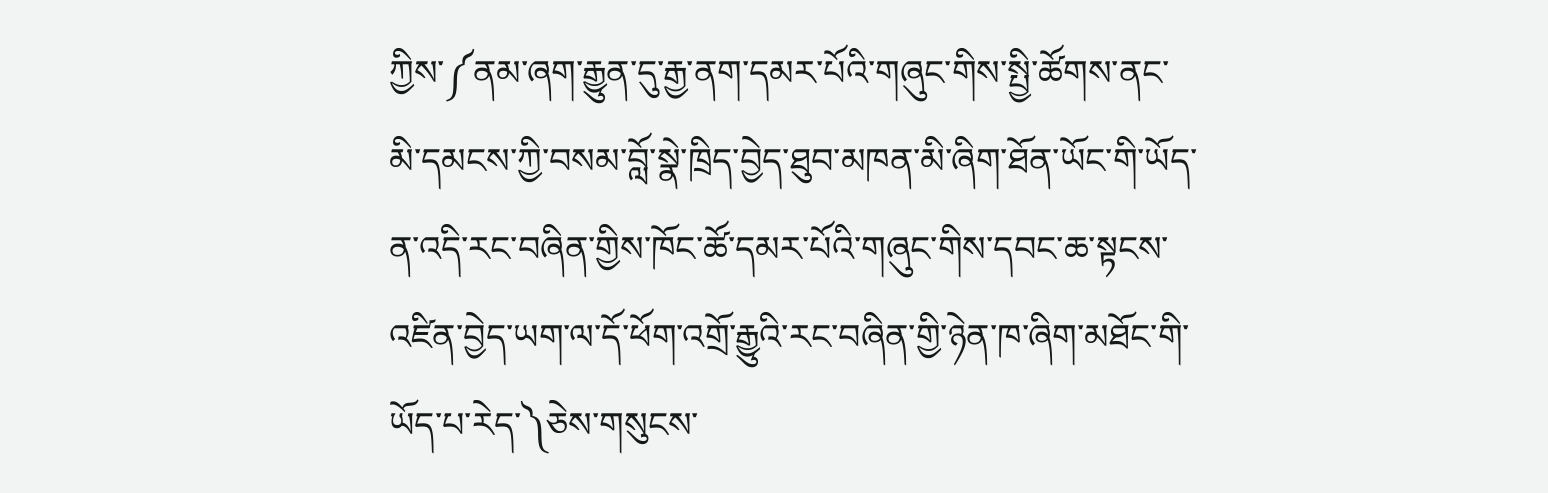ཀྱིས་༼ནམ་ཞག་རྒྱུན་དུ་རྒྱ་ནག་དམར་པོའི་གཞུང་གིས་སྤྱི་ཚོགས་ནང་མི་དམངས་ཀྱི་བསམ་བློ་སྣེ་ཁྲིད་བྱེད་ཐུབ་མཁན་མི་ཞིག་ཐོན་ཡོང་གི་ཡོད་ན་འདི་རང་བཞིན་གྱིས་ཁོང་ཚོ་དམར་པོའི་གཞུང་གིས་དབང་ཆ་སྟངས་འཛིན་བྱེད་ཡག་ལ་དོ་ཕོག་འགྲོ་རྒྱུའི་རང་བཞིན་གྱི་ཉེན་ཁ་ཞིག་མཐོང་གི་ཡོད་པ་རེད་༽ཅེས་གསུངས་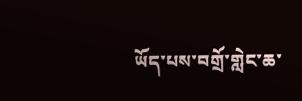ཡོད་པས་བགྲོ་གླེང་ཆ་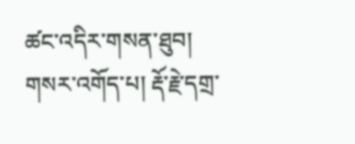ཚང་འདིར་གསན་ཐུབ།
གསར་འགོད་པ། རྡོ་རྗེ་དགྲ་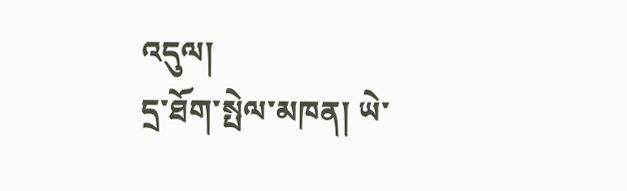འདུལ།
དྲ་ཐོག་སྤེལ་མཁན། ཡེ་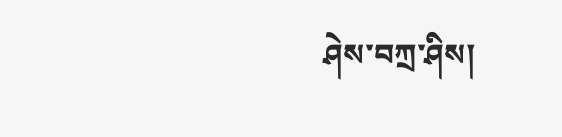ཤེས་བཀྲ་ཤིས།